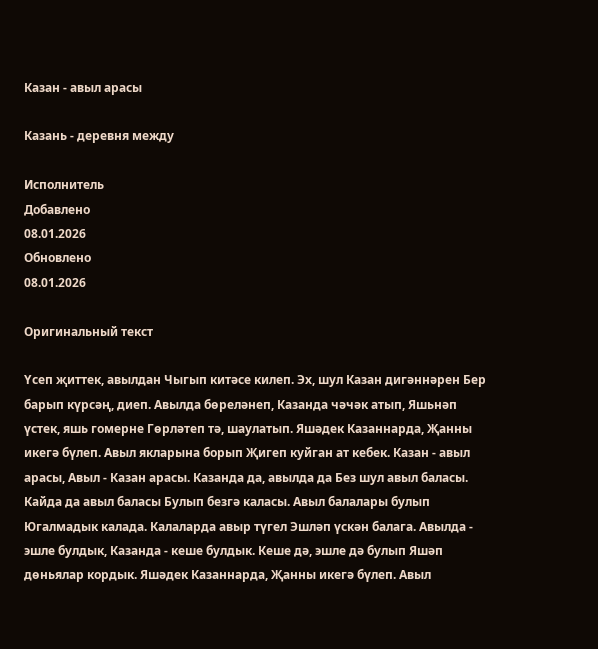Казан - авыл арасы

Казань - деревня между

Исполнитель
Добавлено
08.01.2026
Обновлено
08.01.2026

Оригинальный текст

Үсеп җиттек, авылдан Чыгып китәсе килеп. Эх, шул Казан дигәннәрен Бер барып күрсәң, диеп. Авылда бөреләнеп, Казанда чәчәк атып, Яшьнәп үстек, яшь гомерне Гөрләтеп тә, шаулатып. Яшәдек Казаннарда, Җанны икегә бүлеп. Авыл якларына борып Җигеп куйган ат кебек. Казан - авыл арасы, Авыл - Казан арасы. Казанда да, авылда да Без шул авыл баласы. Кайда да авыл баласы Булып безгә каласы. Авыл балалары булып Югалмадык калада. Калаларда авыр түгел Эшләп үскән балага. Авылда - эшле булдык, Казанда - кеше булдык. Кеше дә, эшле дә булып Яшәп дөньялар кордык. Яшәдек Казаннарда, Җанны икегә бүлеп. Авыл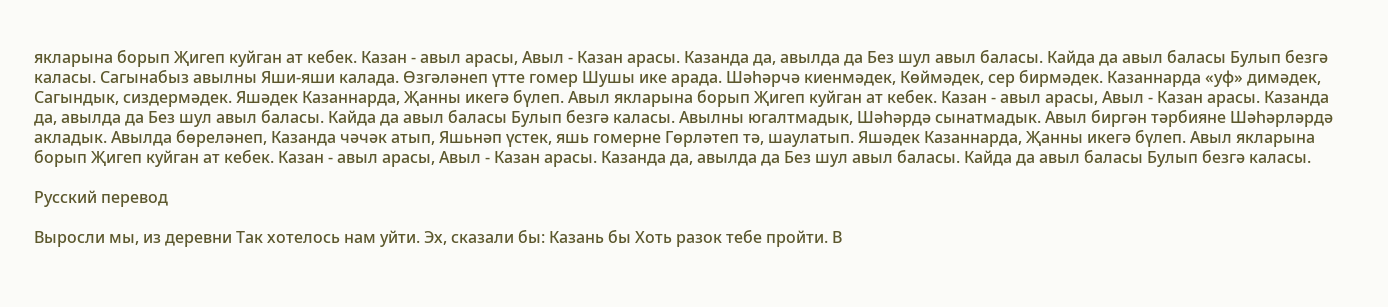якларына борып Җигеп куйган ат кебек. Казан - авыл арасы, Авыл - Казан арасы. Казанда да, авылда да Без шул авыл баласы. Кайда да авыл баласы Булып безгә каласы. Сагынабыз авылны Яши-яши калада. Өзгәләнеп үтте гомер Шушы ике арада. Шәһәрчә киенмәдек, Көймәдек, сер бирмәдек. Казаннарда «уф» димәдек, Сагындык, сиздермәдек. Яшәдек Казаннарда, Җанны икегә бүлеп. Авыл якларына борып Җигеп куйган ат кебек. Казан - авыл арасы, Авыл - Казан арасы. Казанда да, авылда да Без шул авыл баласы. Кайда да авыл баласы Булып безгә каласы. Авылны югалтмадык, Шәһәрдә сынатмадык. Авыл биргән тәрбияне Шәһәрләрдә акладык. Авылда бөреләнеп, Казанда чәчәк атып, Яшьнәп үстек, яшь гомерне Гөрләтеп тә, шаулатып. Яшәдек Казаннарда, Җанны икегә бүлеп. Авыл якларына борып Җигеп куйган ат кебек. Казан - авыл арасы, Авыл - Казан арасы. Казанда да, авылда да Без шул авыл баласы. Кайда да авыл баласы Булып безгә каласы.

Русский перевод

Выросли мы, из деревни Так хотелось нам уйти. Эх, сказали бы: Казань бы Хоть разок тебе пройти. В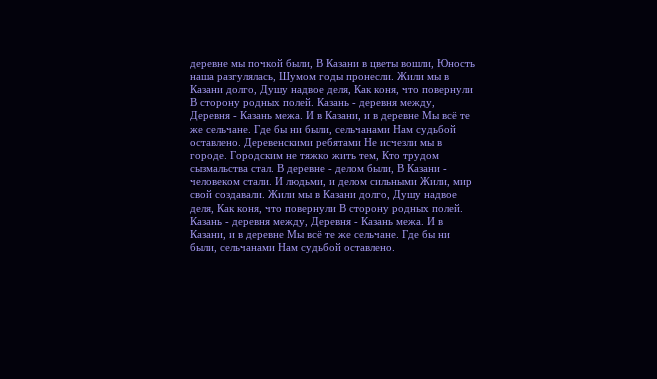деревне мы почкой были, В Казани в цветы вошли, Юность наша разгулялась, Шумом годы пронесли. Жили мы в Казани долго, Душу надвое деля, Как коня, что повернули В сторону родных полей. Казань - деревня между, Деревня - Казань межа. И в Казани, и в деревне Мы всё те же сельчане. Где бы ни были, сельчанами Нам судьбой оставлено. Деревенскими ребятами Не исчезли мы в городе. Городским не тяжко жить тем, Кто трудом сызмальства стал. В деревне - делом были, В Казани - человеком стали. И людьми, и делом сильными Жили, мир свой создавали. Жили мы в Казани долго, Душу надвое деля, Как коня, что повернули В сторону родных полей. Казань - деревня между, Деревня - Казань межа. И в Казани, и в деревне Мы всё те же сельчане. Где бы ни были, сельчанами Нам судьбой оставлено.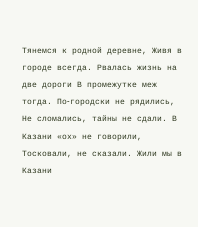Тянемся к родной деревне, Живя в городе всегда. Рвалась жизнь на две дороги В промежутке меж тогда. По‑городски не рядились, Не сломались, тайны не сдали. В Казани «ох» не говорили, Тосковали, не сказали. Жили мы в Казани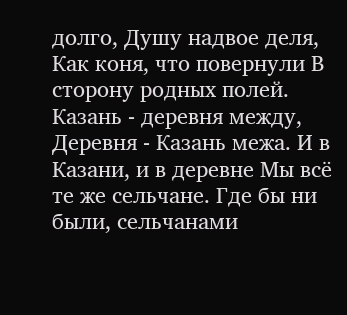долго, Душу надвое деля, Как коня, что повернули В сторону родных полей. Казань - деревня между, Деревня - Казань межа. И в Казани, и в деревне Мы всё те же сельчане. Где бы ни были, сельчанами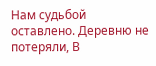Нам судьбой оставлено. Деревню не потеряли, В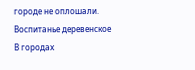городе не оплошали. Воспитанье деревенское В городах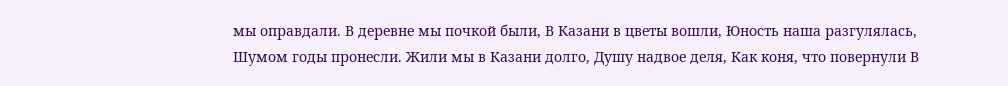мы оправдали. В деревне мы почкой были, В Казани в цветы вошли, Юность наша разгулялась, Шумом годы пронесли. Жили мы в Казани долго, Душу надвое деля, Как коня, что повернули В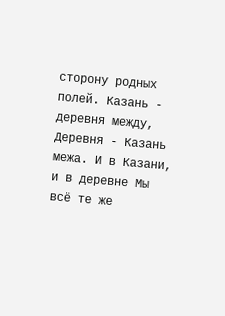сторону родных полей. Казань - деревня между, Деревня - Казань межа. И в Казани, и в деревне Мы всё те же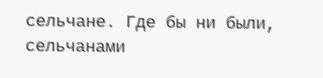сельчане. Где бы ни были, сельчанами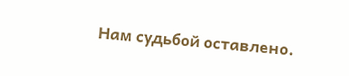Нам судьбой оставлено.